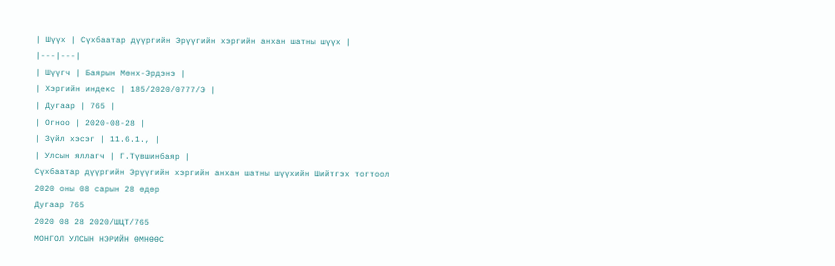| Шүүх | Сүхбаатар дүүргийн Эрүүгийн хэргийн анхан шатны шүүх |
|---|---|
| Шүүгч | Баярын Мөнх-Эрдэнэ |
| Хэргийн индекс | 185/2020/0777/Э |
| Дугаар | 765 |
| Огноо | 2020-08-28 |
| Зүйл хэсэг | 11.6.1., |
| Улсын яллагч | Г.Түвшинбаяр |
Сүхбаатар дүүргийн Эрүүгийн хэргийн анхан шатны шүүхийн Шийтгэх тогтоол
2020 оны 08 сарын 28 өдөр
Дугаар 765
2020 08 28 2020/ШЦТ/765
МОНГОЛ УЛСЫН НЭРИЙН ӨМНӨӨС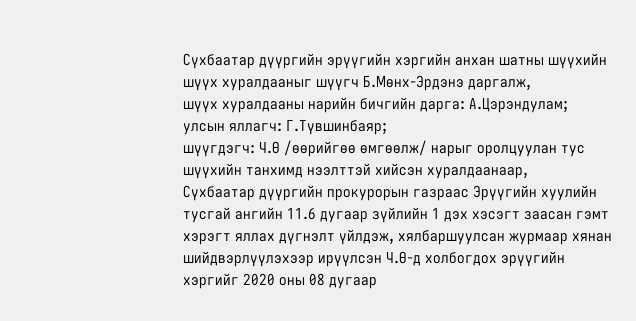Сүхбаатар дүүргийн эрүүгийн хэргийн анхан шатны шүүхийн шүүх хуралдааныг шүүгч Б.Мөнх-Эрдэнэ даргалж,
шүүх хуралдааны нарийн бичгийн дарга: А.Цэрэндулам;
улсын яллагч: Г.Түвшинбаяр;
шүүгдэгч: Ч.Ө /өөрийгөө өмгөөлж/ нарыг оролцуулан тус шүүхийн танхимд нээлттэй хийсэн хуралдаанаар,
Сүхбаатар дүүргийн прокурорын газраас Эрүүгийн хуулийн тусгай ангийн 11.6 дугаар зүйлийн 1 дэх хэсэгт заасан гэмт хэрэгт яллах дүгнэлт үйлдэж, хялбаршуулсан журмаар хянан шийдвэрлүүлэхээр ирүүлсэн Ч.Ө-д холбогдох эрүүгийн хэргийг 2020 оны 08 дугаар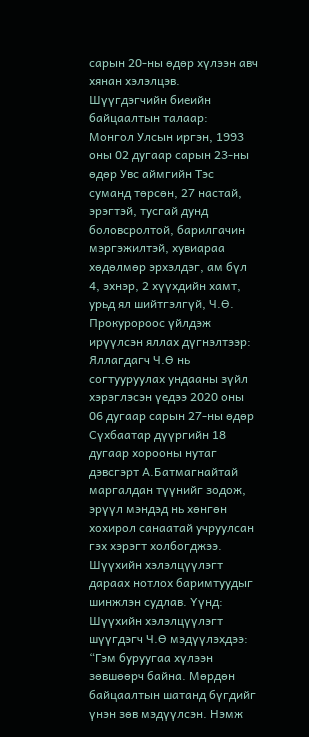сарын 20-ны өдөр хүлээн авч хянан хэлэлцэв.
Шүүгдэгчийн биеийн байцаалтын талаар:
Монгол Улсын иргэн, 1993 оны 02 дугаар сарын 23-ны өдөр Увс аймгийн Тэс суманд төрсөн, 27 настай, эрэгтэй, тусгай дунд боловсролтой, барилгачин мэргэжилтэй, хувиараа хөдөлмөр эрхэлдэг, ам бүл 4, эхнэр, 2 хүүхдийн хамт, урьд ял шийтгэлгүй, Ч.Ө.
Прокуророос үйлдэж ирүүлсэн яллах дүгнэлтээр:
Яллагдагч Ч.Ө нь согтууруулах ундааны зүйл хэрэглэсэн үедээ 2020 оны 06 дугаар сарын 27-ны өдөр Сүхбаатар дүүргийн 18 дугаар хорооны нутаг дэвсгэрт А.Батмагнайтай маргалдан түүнийг зодож, эрүүл мэндэд нь хөнгөн хохирол санаатай учруулсан гэх хэрэгт холбогджээ.
Шүүхийн хэлэлцүүлэгт дараах нотлох баримтуудыг шинжлэн судлав. Үүнд:
Шүүхийн хэлэлцүүлэгт шүүгдэгч Ч.Ө мэдүүлэхдээ: “Гэм буруугаа хүлээн зөвшөөрч байна. Мөрдөн байцаалтын шатанд бүгдийг үнэн зөв мэдүүлсэн. Нэмж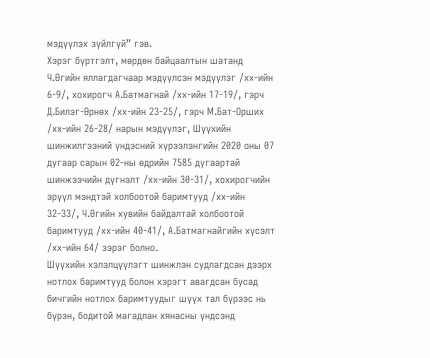мэдүүлэх зүйлгүй” гэв.
Хэрэг бүртгэлт, мөрдөн байцаалтын шатанд Ч.Өгийн яллагдагчаар мэдүүлсэн мэдүүлэг /хх-ийн 6-9/, хохирогч А.Батмагнай /хх-ийн 17-19/, гэрч Д.Билэг-Өрнөх /хх-ийн 23-25/, гэрч М.Бат-Орших /хх-ийн 26-28/ нарын мэдүүлэг, Шүүхийн шинжилгээний үндэсний хүрээлэнгийн 2020 оны 07 дугаар сарын 02-ны өдрийн 7585 дугаартай шинжээчийн дүгнэлт /хх-ийн 30-31/, хохирогчийн эрүүл мэндтэй холбоотой баримтууд /хх-ийн 32-33/, Ч.Өгийн хувийн байдалтай холбоотой баримтууд /хх-ийн 40-41/, А.Батмагнайгийн хүсэлт /хх-ийн 64/ зэрэг болно.
Шүүхийн хэлэлцүүлэгт шинжлэн судлагдсан дээрх нотлох баримтууд болон хэрэгт авагдсан бусад бичгийн нотлох баримтуудыг шүүх тал бүрээс нь бүрэн, бодитой магадлан хянасны үндсэнд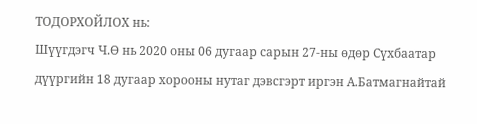ТОДОРХОЙЛОХ нь:
Шүүгдэгч Ч.Ө нь 2020 оны 06 дугаар сарын 27-ны өдөр Сүхбаатар дүүргийн 18 дугаар хорооны нутаг дэвсгэрт иргэн А.Батмагнайтай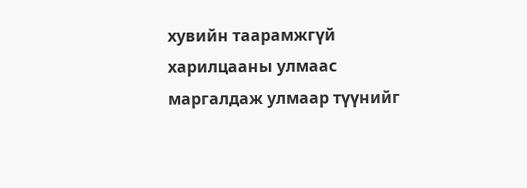хувийн таарамжгүй харилцааны улмаас маргалдаж улмаар түүнийг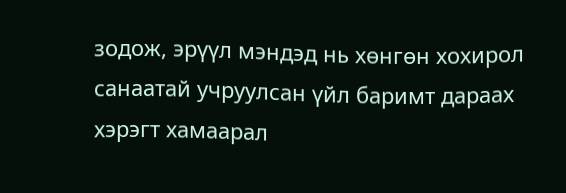зодож, эрүүл мэндэд нь хөнгөн хохирол санаатай учруулсан үйл баримт дараах хэрэгт хамаарал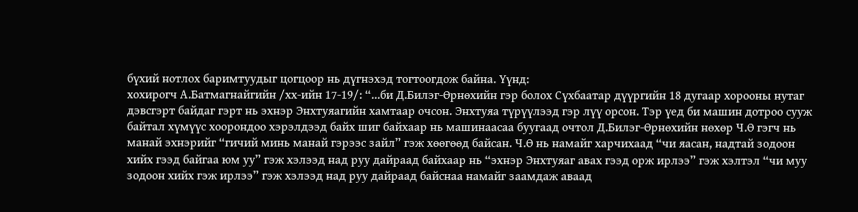бүхий нотлох баримтуудыг цогцоор нь дүгнэхэд тогтоогдож байна. Үүнд:
хохирогч А.Батмагнайгийн /хх-ийн 17-19/: “...би Д.Билэг-Өрнөхийн гэр болох Сүхбаатар дүүргийн 18 дугаар хорооны нутаг дэвсгэрт байдаг гэрт нь эхнэр Энхтуяагийн хамтаар очсон. Энхтуяа түрүүлээд гэр лүү орсон. Тэр үед би машин дотроо сууж байтал хүмүүс хоорондоо хэрэлдээд байх шиг байхаар нь машинаасаа буугаад очтол Д.Билэг-Өрнөхийн нөхөр Ч.Ө гэгч нь манай эхнэрийг “гичий минь манай гэрээс зайл” гэж хөөгөөд байсан. Ч.Ө нь намайг харчихаад “чи яасан, надтай зодоон хийх гээд байгаа юм уу” гэж хэлээд над руу дайраад байхаар нь “эхнэр Энхтуяаг авах гээд орж ирлээ” гэж хэлтэл “чи муу зодоон хийх гэж ирлээ” гэж хэлээд над руу дайраад байснаа намайг заамдаж аваад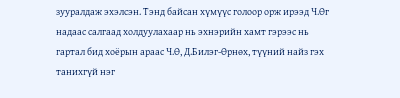зууралдаж эхэлсэн. Тэнд байсан хүмүүс голоор орж ирээд Ч.Өг надаас салгаад холдуулахаар нь эхнэрийн хамт гэрээс нь гартал бид хоёрын араас Ч.Ө, Д.Билэг-Өрнөх, түүний найз гэх танихгүй нэг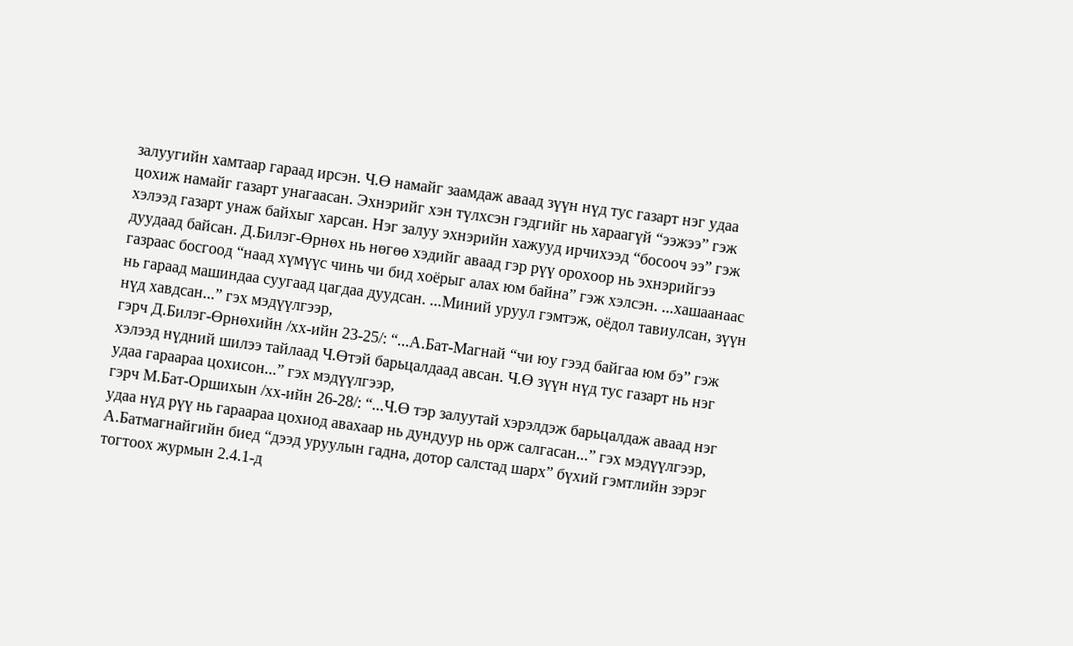залуугийн хамтаар гараад ирсэн. Ч.Ө намайг заамдаж аваад зүүн нүд тус газарт нэг удаа цохиж намайг газарт унагаасан. Эхнэрийг хэн түлхсэн гэдгийг нь хараагүй “ээжээ” гэж хэлээд газарт унаж байхыг харсан. Нэг залуу эхнэрийн хажууд ирчихээд “босооч ээ” гэж дуудаад байсан. Д.Билэг-Өрнөх нь нөгөө хэдийг аваад гэр рүү орохоор нь эхнэрийгээ газраас босгоод “наад хүмүүс чинь чи бид хоёрыг алах юм байна” гэж хэлсэн. ...хашаанаас нь гараад машиндаа суугаад цагдаа дуудсан. ...Миний уруул гэмтэж, оёдол тавиулсан, зүүн нүд хавдсан...” гэх мэдүүлгээр,
гэрч Д.Билэг-Өрнөхийн /хх-ийн 23-25/: “...А.Бат-Магнай “чи юу гээд байгаа юм бэ” гэж хэлээд нүдний шилээ тайлаад Ч.Өтэй барьцалдаад авсан. Ч.Ө зүүн нүд тус газарт нь нэг удаа гараараа цохисон...” гэх мэдүүлгээр,
гэрч М.Бат-Оршихын /хх-ийн 26-28/: “...Ч.Ө тэр залуутай хэрэлдэж барьцалдаж аваад нэг удаа нүд рүү нь гараараа цохиод авахаар нь дундуур нь орж салгасан...” гэх мэдүүлгээр,
А.Батмагнайгийн биед “дээд уруулын гадна, дотор салстад шарх” бүхий гэмтлийн зэрэг тогтоох журмын 2.4.1-д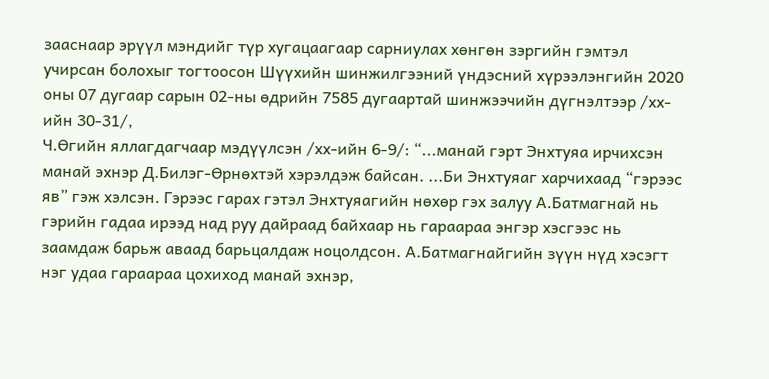зааснаар эрүүл мэндийг түр хугацаагаар сарниулах хөнгөн зэргийн гэмтэл учирсан болохыг тогтоосон Шүүхийн шинжилгээний үндэсний хүрээлэнгийн 2020 оны 07 дугаар сарын 02-ны өдрийн 7585 дугаартай шинжээчийн дүгнэлтээр /хх-ийн 30-31/,
Ч.Өгийн яллагдагчаар мэдүүлсэн /хх-ийн 6-9/: “...манай гэрт Энхтуяа ирчихсэн манай эхнэр Д.Билэг-Өрнөхтэй хэрэлдэж байсан. ...Би Энхтуяаг харчихаад “гэрээс яв” гэж хэлсэн. Гэрээс гарах гэтэл Энхтуяагийн нөхөр гэх залуу А.Батмагнай нь гэрийн гадаа ирээд над руу дайраад байхаар нь гараараа энгэр хэсгээс нь заамдаж барьж аваад барьцалдаж ноцолдсон. А.Батмагнайгийн зүүн нүд хэсэгт нэг удаа гараараа цохиход манай эхнэр,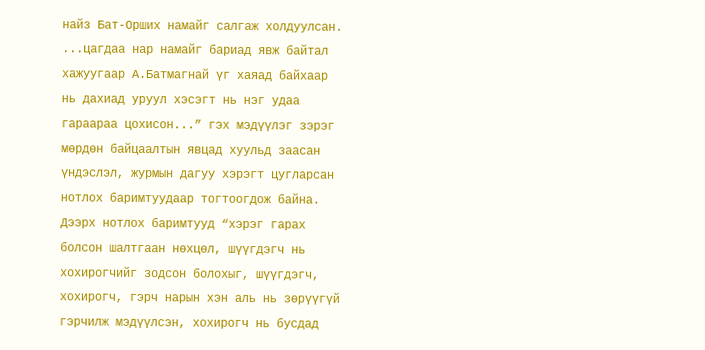найз Бат-Орших намайг салгаж холдуулсан. ...цагдаа нар намайг бариад явж байтал хажуугаар А.Батмагнай үг хаяад байхаар нь дахиад уруул хэсэгт нь нэг удаа гараараа цохисон...” гэх мэдүүлэг зэрэг мөрдөн байцаалтын явцад хуульд заасан үндэслэл, журмын дагуу хэрэгт цугларсан нотлох баримтуудаар тогтоогдож байна.
Дээрх нотлох баримтууд “хэрэг гарах болсон шалтгаан нөхцөл, шүүгдэгч нь хохирогчийг зодсон болохыг, шүүгдэгч, хохирогч, гэрч нарын хэн аль нь зөрүүгүй гэрчилж мэдүүлсэн, хохирогч нь бусдад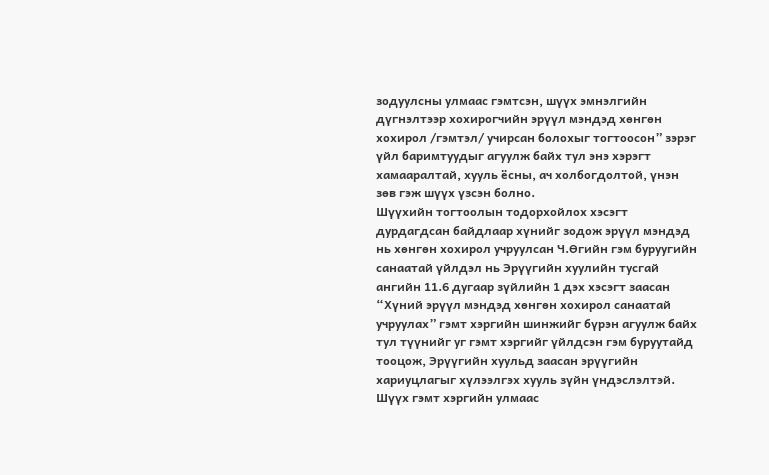зодуулсны улмаас гэмтсэн, шүүх эмнэлгийн дүгнэлтээр хохирогчийн эрүүл мэндэд хөнгөн хохирол /гэмтэл/ учирсан болохыг тогтоосон” зэрэг үйл баримтуудыг агуулж байх тул энэ хэрэгт хамааралтай, хууль ёсны, ач холбогдолтой, үнэн зөв гэж шүүх үзсэн болно.
Шүүхийн тогтоолын тодорхойлох хэсэгт дурдагдсан байдлаар хүнийг зодож эрүүл мэндэд нь хөнгөн хохирол учруулсан Ч.Өгийн гэм буруугийн санаатай үйлдэл нь Эрүүгийн хуулийн тусгай ангийн 11.6 дугаар зүйлийн 1 дэх хэсэгт заасан “Хүний эрүүл мэндэд хөнгөн хохирол санаатай учруулах” гэмт хэргийн шинжийг бүрэн агуулж байх тул түүнийг уг гэмт хэргийг үйлдсэн гэм буруутайд тооцож, Эрүүгийн хуульд заасан эрүүгийн хариуцлагыг хүлээлгэх хууль зүйн үндэслэлтэй.
Шүүх гэмт хэргийн улмаас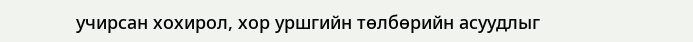учирсан хохирол, хор уршгийн төлбөрийн асуудлыг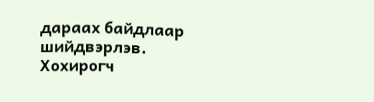дараах байдлаар шийдвэрлэв.
Хохирогч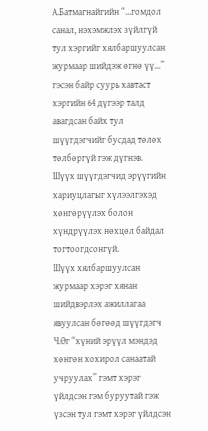А.Батмагнайгийн “...гомдол санал, нэхэмжлэх зүйлгүй тул хэргийг хялбаршуулсан журмаар шийдэж өгнө үү...” гэсэн байр суурь хавтаст хэргийн 64 дүгээр талд авагдсан байх тул шүүгдэгчийг бусдад төлөх төлбөргүй гэж дүгнэв.
Шүүх шүүгдэгчид эрүүгийн хариуцлагыг хүлээлгэхэд хөнгөрүүлэх болон хүндрүүлэх нөхцөл байдал тогтоогдсонгүй.
Шүүх хялбаршуулсан журмаар хэрэг хянан шийдвэрлэх ажиллагаа явуулсан бөгөөд шүүгдэгч Ч.Өг “хүний эрүүл мэндэд хөнгөн хохирол санаатай учруулах” гэмт хэрэг үйлдсэн гэм буруутай гэж үзсэн тул гэмт хэрэг үйлдсэн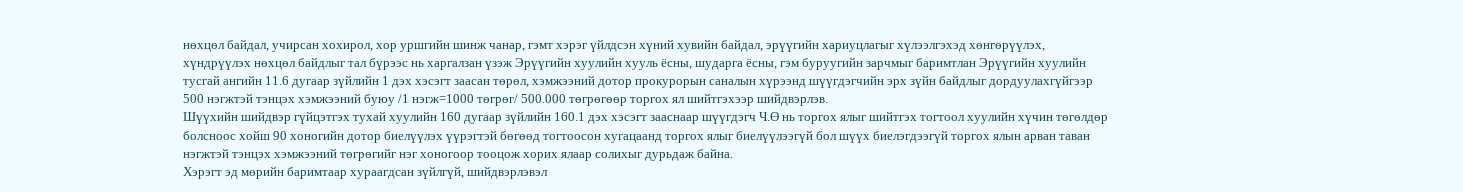нөхцөл байдал, учирсан хохирол, хор уршгийн шинж чанар, гэмт хэрэг үйлдсэн хүний хувийн байдал, эрүүгийн хариуцлагыг хүлээлгэхэд хөнгөрүүлэх, хүндрүүлэх нөхцөл байдлыг тал бүрээс нь харгалзан үзэж Эрүүгийн хуулийн хууль ёсны, шударга ёсны, гэм буруугийн зарчмыг баримтлан Эрүүгийн хуулийн тусгай ангийн 11.6 дугаар зүйлийн 1 дэх хэсэгт заасан төрөл, хэмжээний дотор прокурорын саналын хүрээнд шүүгдэгчийн эрх зүйн байдлыг дордуулахгүйгээр 500 нэгжтэй тэнцэх хэмжээний буюу /1 нэгж=1000 төгрөг/ 500.000 төгрөгөөр торгох ял шийтгэхээр шийдвэрлэв.
Шүүхийн шийдвэр гүйцэтгэх тухай хуулийн 160 дугаар зүйлийн 160.1 дэх хэсэгт зааснаар шүүгдэгч Ч.Ө нь торгох ялыг шийтгэх тогтоол хуулийн хүчин төгөлдөр болсноос хойш 90 хоногийн дотор биелүүлэх үүрэгтэй бөгөөд тогтоосон хугацаанд торгох ялыг биелүүлээгүй бол шүүх биелэгдээгүй торгох ялын арван таван нэгжтэй тэнцэх хэмжээний төгрөгийг нэг хоногоор тооцож хорих ялаар солихыг дурьдаж байна.
Хэрэгт эд мөрийн баримтаар хураагдсан зүйлгүй, шийдвэрлэвэл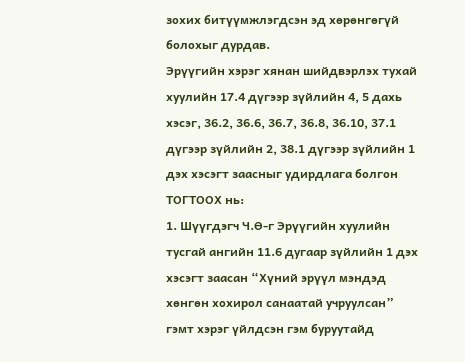зохих битүүмжлэгдсэн эд хөрөнгөгүй болохыг дурдав.
Эрүүгийн хэрэг хянан шийдвэрлэх тухай хуулийн 17.4 дүгээр зүйлийн 4, 5 дахь хэсэг, 36.2, 36.6, 36.7, 36.8, 36.10, 37.1 дүгээр зүйлийн 2, 38.1 дүгээр зүйлийн 1 дэх хэсэгт заасныг удирдлага болгон ТОГТООХ нь:
1. Шүүгдэгч Ч.Ө-г Эрүүгийн хуулийн тусгай ангийн 11.6 дугаар зүйлийн 1 дэх хэсэгт заасан “Хүний эрүүл мэндэд хөнгөн хохирол санаатай учруулсан” гэмт хэрэг үйлдсэн гэм буруутайд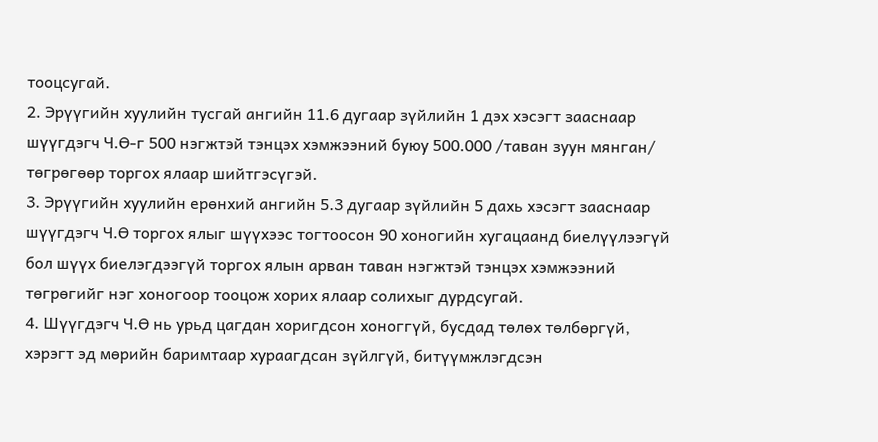тооцсугай.
2. Эрүүгийн хуулийн тусгай ангийн 11.6 дугаар зүйлийн 1 дэх хэсэгт зааснаар шүүгдэгч Ч.Ө-г 500 нэгжтэй тэнцэх хэмжээний буюу 500.000 /таван зуун мянган/ төгрөгөөр торгох ялаар шийтгэсүгэй.
3. Эрүүгийн хуулийн ерөнхий ангийн 5.3 дугаар зүйлийн 5 дахь хэсэгт зааснаар шүүгдэгч Ч.Ө торгох ялыг шүүхээс тогтоосон 90 хоногийн хугацаанд биелүүлээгүй бол шүүх биелэгдээгүй торгох ялын арван таван нэгжтэй тэнцэх хэмжээний төгрөгийг нэг хоногоор тооцож хорих ялаар солихыг дурдсугай.
4. Шүүгдэгч Ч.Ө нь урьд цагдан хоригдсон хоноггүй, бусдад төлөх төлбөргүй, хэрэгт эд мөрийн баримтаар хураагдсан зүйлгүй, битүүмжлэгдсэн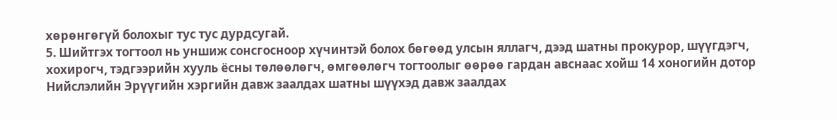хөрөнгөгүй болохыг тус тус дурдсугай.
5. Шийтгэх тогтоол нь уншиж сонсгосноор хүчинтэй болох бөгөөд улсын яллагч, дээд шатны прокурор, шүүгдэгч, хохирогч, тэдгээрийн хууль ёсны төлөөлөгч, өмгөөлөгч тогтоолыг өөрөө гардан авснаас хойш 14 хоногийн дотор Нийслэлийн Эрүүгийн хэргийн давж заалдах шатны шүүхэд давж заалдах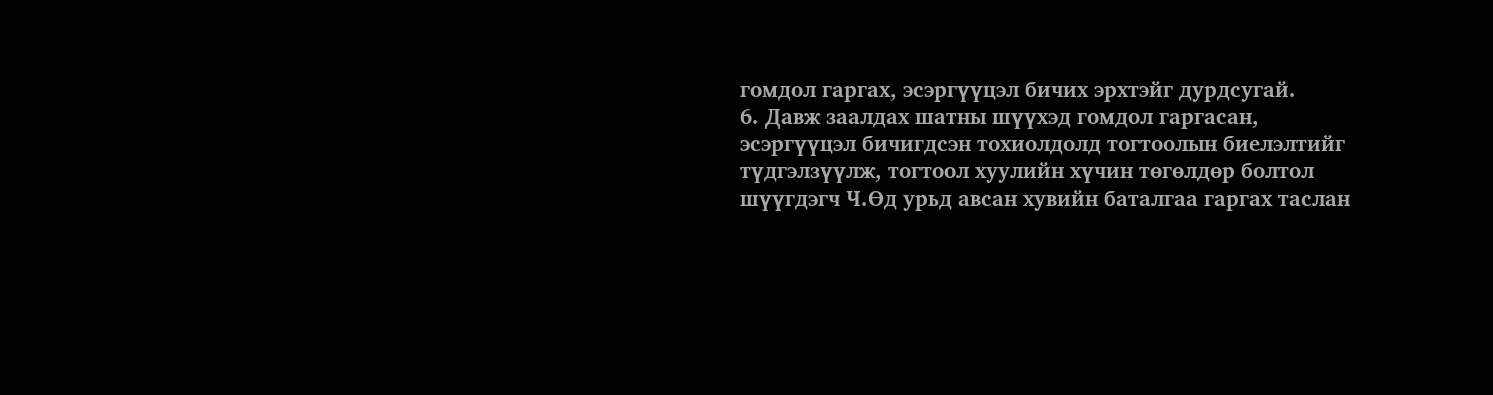гомдол гаргах, эсэргүүцэл бичих эрхтэйг дурдсугай.
6. Давж заалдах шатны шүүхэд гомдол гаргасан, эсэргүүцэл бичигдсэн тохиолдолд тогтоолын биелэлтийг түдгэлзүүлж, тогтоол хуулийн хүчин төгөлдөр болтол шүүгдэгч Ч.Өд урьд авсан хувийн баталгаа гаргах таслан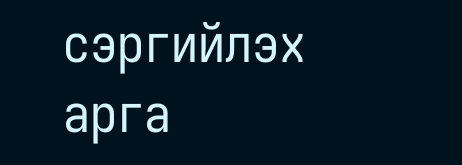сэргийлэх арга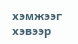хэмжээг хэвээр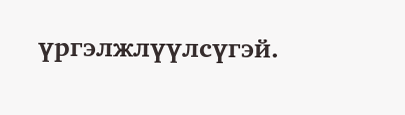үргэлжлүүлсүгэй.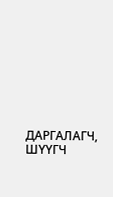ДАРГАЛАГЧ, ШҮҮГЧ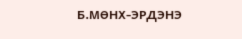Б.МӨНХ-ЭРДЭНЭ